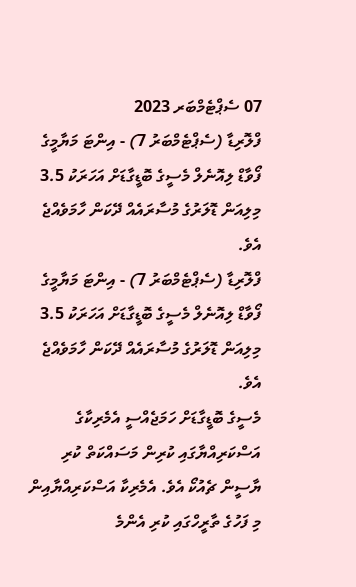07 ސެޕްޓެމްބަރ 2023
ފްލޮރިޑާ (ސެޕްޓެމްބަރު 7) - އިންޓަ މަޔާމީގެ ފޯވާޑް ލިއޮނެލް މެސީގެ ބޮޑީގާޑަށް އަހަރަކު 3.5 މިލިއަން ޑޮލަރުގެ މުސާރައެއް ދޭކަން ހާމަވެއްޖެ އެވެ.
ފްލޮރިޑާ (ސެޕްޓެމްބަރު 7) - އިންޓަ މަޔާމީގެ ފޯވާޑް ލިއޮނެލް މެސީގެ ބޮޑީގާޑަށް އަހަރަކު 3.5 މިލިއަން ޑޮލަރުގެ މުސާރައެއް ދޭކަން ހާމަވެއްޖެ އެވެ.
މެސީގެ ބޮޑީގާޑަށް ހަމަޖެއްސީ އެމެރިކާގެ އަސްކަރިއްޔާގައި ކުރިން މަސައްކަތް ކުރި ޔާސީން ޗެއުކޯ އެވެ. އެމެރިކާ އަސްކަރިއްޔާއިން މި ފަހުގެ ތާރީހްގައި ކުރި އެންމެ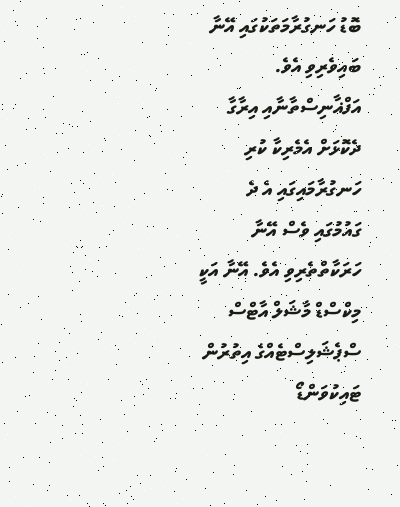ބޮޑު ހަނގުރާމަތަކުގައި އޭނާ ބައިވެރިވި އެވެ. އަފްޣާނިސްތާނާއި އިރާގާ ދެކޮޅަށް އެމެރިކާ ކުރި ހަނގުރާމައިގައި އެ ދެ ގައުމުގައި ވެސް އޭނާ ހަރަކާތްތެރިވި އެވެ. އޭނާ އަކީ މިކްސްޑް މާޝަލް އާޓްސް ސްޕެޝަލިސްޓެއްގެ އިތުރުން ޓައިކުވަންޑޯ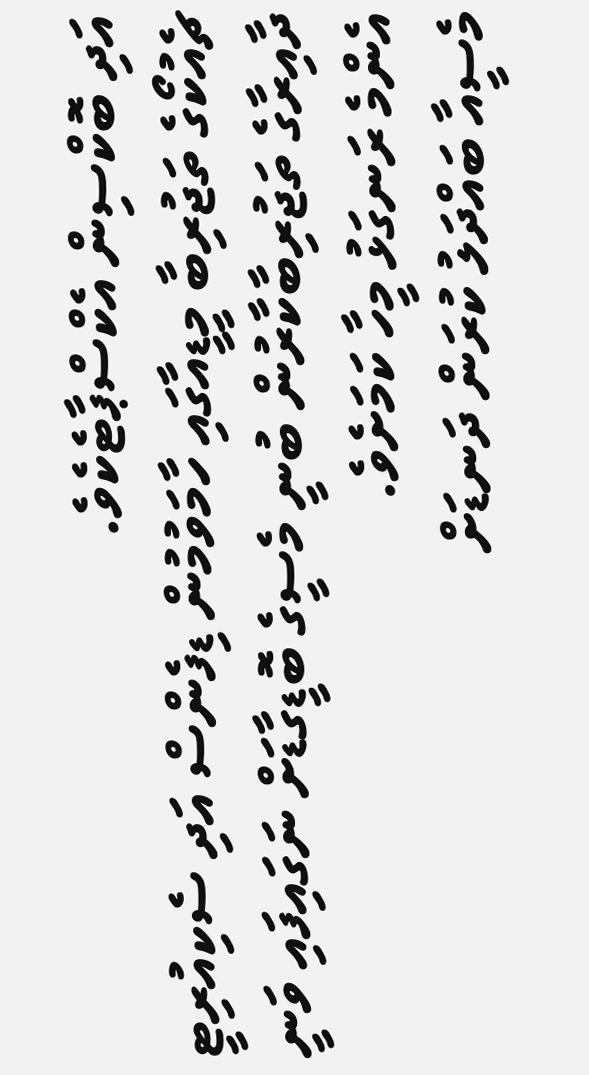އަދި ބޮކްސިން އެކްސްޕާޓެކެވެ.
ޗެއުކޯގެ ތަޖުރިބާ މީޑީއާގައި ހާމަވުމުން ޑިފެންސް އަދި ސެކިއުރިޓީ ދާއިރާގެ ތަޖުރިބާކާރުން ބުނީ މެސީގެ ބޮޑީގާޑަށް ނަގައިފައި ވަނީ އެންމެ ރަނގަޅު މީހާ ކަމަށެވެ.
މެސީއާ ބައްދަލު ކުރަން ދަނޑަށް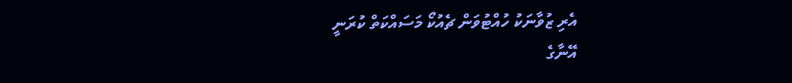އެރި ޒުވާނަކު ހުއްޓުވަން ޗެއުކޯ މަސައްކަތް ކުރަނީ
އޭނާގެ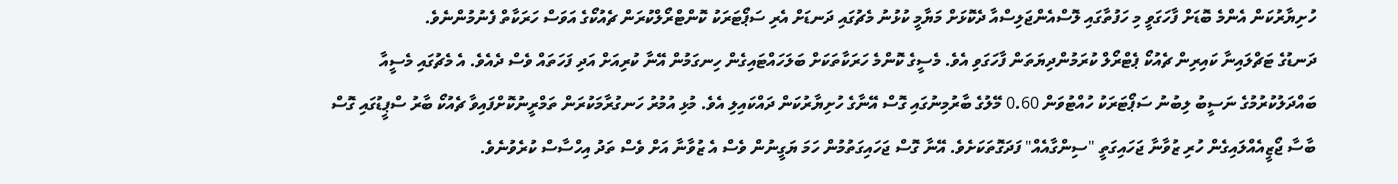ހުށިޔާރުކަން އެންމެ ބޮޑަށް ފާހަގަވީ މި ހަފުތާގައި ލޮސްއެންޖަލިސްއާ ދެކޮޅަށް މަޔާމީ ކުޅުނު މެޗުގައި ދަނޑަށް އެރި ސަޕޯޓަރަކު ކޮންޓްރޯލްކުރަން ޗެއުކޯގެ އަވަސް ހަރަކާތް ފެނުމުންނެވެ.
ދަނޑުގެ ޓަޗްލައިނާ ކައިރިން ޗެއުކޯ ޕެޓްރޯލް ކުރަމުންދިޔަތަން ފާހަގަވި އެވެ. މެސީގެ ކޮންމެ ހަރަކާތަކަށް ބަލަހައްޓައިގެން ހިނގަމުން އޭނާ ކުރިއަށް އަދި ފަހަތައް ވެސް ދެއެވެ. އެ މެޗުގައި މެސީއާ ބައްދަލުކުރުމުގެ ނަސީބު ލިބުނު ސަޕޯޓަރަކު ހުއްޓުވަން 0.60 މޭލުގެ ބާރުމިނުގައި ގޮސް އޭނާގެ ހުށިޔާރުކަން ދައްކައިލި އެވެ. މުޅި އުމުރު ހަނގުރާމަކުރަން ތަމްރީނުކޮށްފައިވާ ޗެއުކޯ ބާރު ސްޕީޑުގައި ގޮސް ބާސާ ޖޯޒީއެއްލައިގެން ހުރި ޒުވާނާ ޖަހައިގަތީ "ސިންގާއެއް" ފަދަގޮތަކަށެވެ. އޭނާ ގޮސް ޖަހައިގަތުމުން ހަމަ ޔަގީނުން ވެސް އެ ޒުވާނާ އަށް ވެސް ތަދު އިހްސާސް ކުރެވުނެވެ.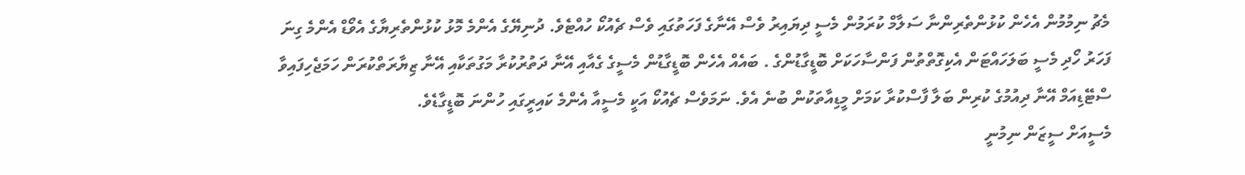މެޗު ނިމުމުން އެހެން ކުޅުންތެރިންނާ ސަލާމް ކުރަމުން މެސީ ދިޔައިރު ވެސް އޭނާގެ ފަހަތުގައި ވެސް ޗެއުކޯ ހުއްޓެވެ. ދުނިޔޭގެ އެންމެ މޮޅު ކުޅުންތެރިޔާގެ އެވޯޑް އެންމެ ގިނަ ފަހަރު ހޯދި މެސީ ބަލަހައްޓަން އެކިގޮތްތުން ފަންސާހަކަށް ބޮޑީގާޑުންގެ . ބައެއް އެހެން ބޮޑީގާޑުން މެސީގެ ގެއާއި އޭނާ ދަތުރުކުރާ މަގުތަކާއި އޭނާ ޒިޔާރަތްކުރަން ހަމަޖެހިފައިވާ ސްޓޭޑިއަމް އޭނާ ދިއުމުގެ ކުރިން ބަލާ ފާސްކުރާ ކަމަށް މީޑިއާތަކުން ބުނެ އެވެ. ނަމަވެސް ޗެއުކޯ އަކީ މެސީއާ އެންމެ ކައިރީގައި ހުންނަ ބޮޑީގާޑެވެ.
މެސީއަށް ސީޒަން ނިމުނީ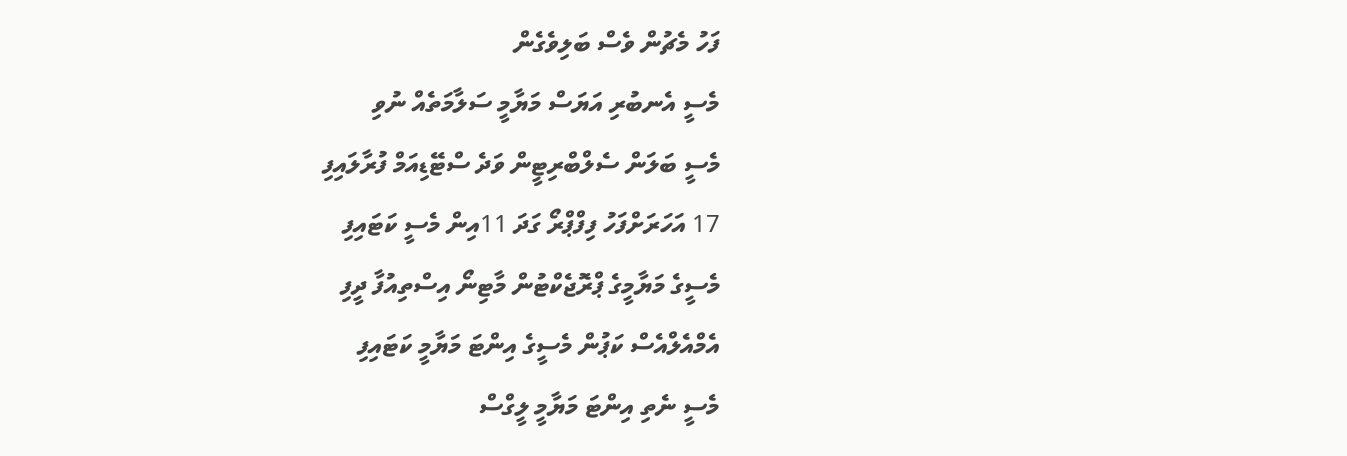ފަހު މެޗުން ވެސް ބަލިވެގެން
މެސީ އެނބުރި އަޔަސް މަޔާމީ ސަލާމަތެއް ނުވި
މެސީ ބަލަން ސެލްބްރިޓީން ވަދެ ސްޓޭޑިއަމް ފުރާލައިފި
17 އަހަރަށްފަހު ފިފްޕްރޯ ގަދަ 11އިން މެސީ ކަޓައިފި
މެސީގެ މަޔާމީގެ ޕްރޮޖެކްޓުން މާޓިނޯ އިސްތިއުފާ ދީފި
އެމްއެލްއެސް ކަޕުން މެސީގެ އިންޓަ މަޔާމީ ކަޓައިފި
މެސީ ނެތި އިންޓަ މަޔާމީ ލީގްސް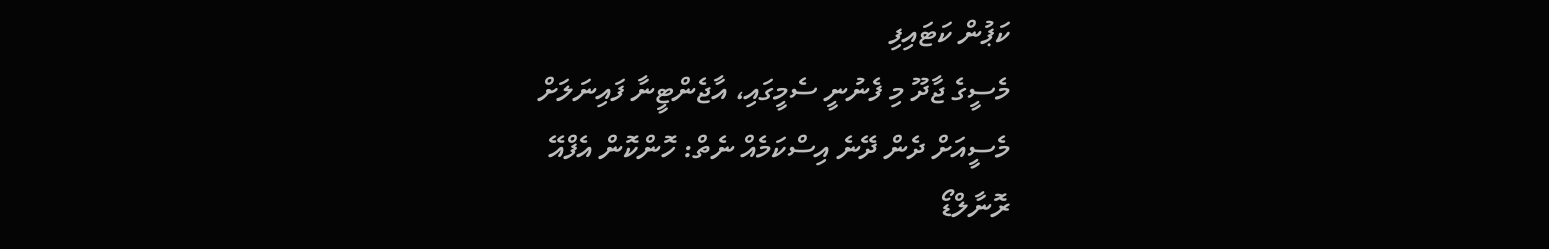ކަޕުން ކަޓައިފި
މެސީގެ ޖާދޫ މި ފެނުނީ ސެމީގައި، އާޖެންޓީނާ ފައިނަލަށް
މެސީއަށް ދެން ދޭނެ އިސްކަމެއް ނެތް: ހޮންކޮން އެފްއޭ
ރޮނާލްޑޯ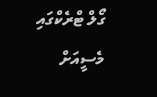ގޯލް ޓްރެކްގައި މެސީއަށް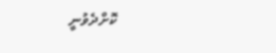ކޮށްދެވުނީ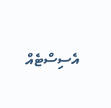އެސިސްޓެއް